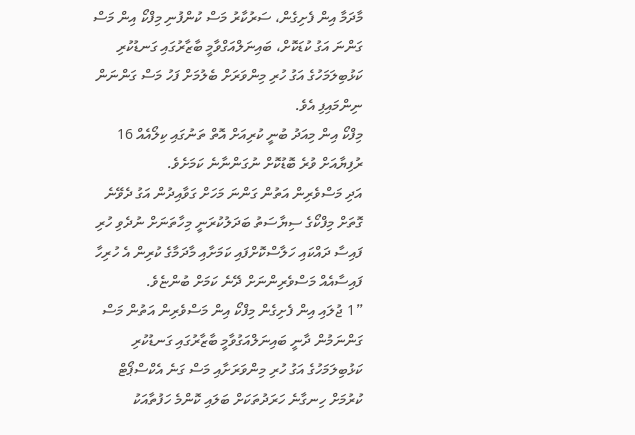މާދަމާ އިން ފެށިގެން، ސަރުކާރު މަސް ކުންފުނި މިފްކޯ އިން މަސް ގަންނަ އަގު ކުޑަކޮށް، ބައިނަލްއަގްވާމީ ބާޒާރުގައި ގަނޑުކުރި ކަޅުބިލަމަހުގެ އަގު ހުރި މިންވަރަށް ބެލުމަށް ފަހު މަސް ގަންނަން ނިންމައިފި އެވެ.
މިފްކޯ އިން މިއަދު ބުނީ ކުރިއަށް އޮތް ތަނުގައި ކިލޯއެއް 16 ރުފިޔާއަށް ވުރެ ބޮޑުކޮށް ނުގަންނާނެ ކަމަށެވެ.
އަދި މަސްވެރިން އަތުން ގަންނަ މަހަށް ގަވާއިދުން އަގު ދެވޭނެ ގޮތަށް މިފްކޯގެ ސިޔާސަތު ބަދަލުކުރަނީ މިހާތަނަށް ނުދެވި ހުރި ފައިސާ ދައްކައި ހަލާސްކޮށްފައި ކަމަށާއި މާދަމާގެ ކުރިން އެ ހުރިހާ ފައިސާއެއް މަސްވެރިންނަށް ދޭނެ ކަމަށް ބުންޏެވެ.
”1 ޖުލައި އިން ފެށިގެން މިފްކޯ އިން މަސްވެރިން އަތުން މަސް ގަންނަމުން ދާނީ ބައިނަލްއަގުވާމީ ބާޒާރުގައި ގަނޑުކުރި ކަޅުބިލަމަހުގެ އަގު ހުރި މިންވަރަށާއި މަސް ގަނެ އެކްސްޕޯޓް ކުރުމަށް ހިނގާނެ ހަރަދުތަކަށް ބަލައި ކޮންމެ ހަފުތާއަކު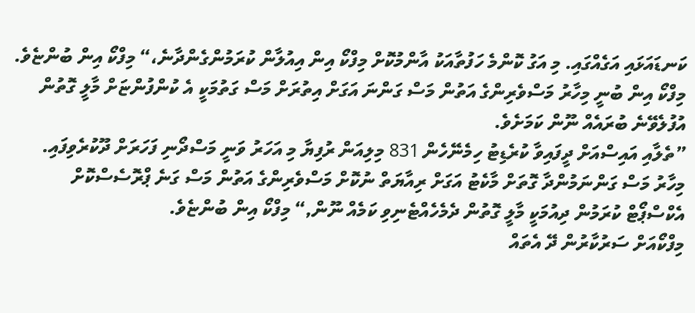ކަނޑައަޅައި އަގެއްގައި. މި އަގު ކޮންމެ ހަފުތާއަކު އާންމުކޮށް މިފްކޯ އިން އިއުލާން ކުރަމުންގެންދާނެ،“ މިފްކޯ އިން ބުންޏެވެ.
މިފްކޯ އިން ބުނީ މިހާރު މަސްވެރިންގެ އަތުން މަސް ގަންނަ އަގަށް އިތުރަށް މަސް ގަތުމަކީ އެ ކުންފުންޏަށް މާލީ ގޮތުން އުފުލެވޭނެ ބުރައެއް ނޫން ކަމަށެވެ.
”ތެލާއި އައިސްއަށް ދީފައިވާ ކުރެޑިޓު ހިމެނޭހެން 831 މިލިއަން ރުފިޔާ މި އަހަރު ވަނީ މަސްދޯނި ފަހަރަށް ދޫކުރެވިފައި. މިހާރު މަސް ގަންނަމުންދާ ގޮތަށް މާކެޓު އަގަށް ރިއާޔަތް ނުކޮށް މަސްވެރިންގެ އަތުން މަސް ގަނެ ޕްރޮސެސްކޮށް އެކްސްޕޯޓް ކުރަމުން ދިއުމަކީ މާލީ ގޮތުން ދެމެހެއްޓެނިވި ކަމެއް ނޫން,“ މިފްކޯ އިން ބުންޏެވެ.
މިފްކޯއަށް ސަރުކާރުން ދޭ އެތައް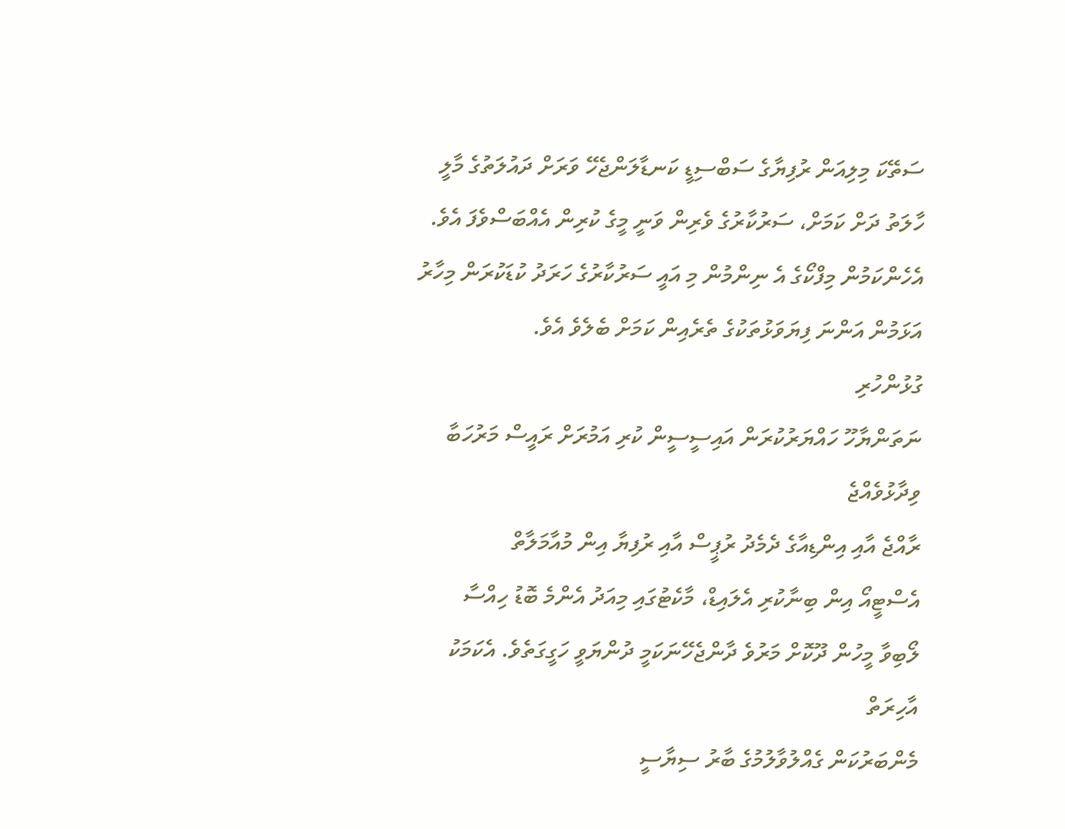ސަތޭކަ މިލިއަން ރުފިޔާގެ ސަބްސިޑީ ކަނޑާލަންޖެހޭ ވަރަށް ދައުލަތުގެ މާލީ ހާލަތު ދަށް ކަމަށް، ސަރުކާރުގެ ވެރިން ވަނީ މީގެ ކުރިން އެއްބަސްވެފަ އެވެ. އެހެންކަމުން މިފްކޯގެ އެ ނިންމުން މި އައީ ސަރުކާރުގެ ހަރަދު ކުޑަކުރަން މިހާރު އަޅަމުން އަންނަ ފިޔަވަޅުތަކުގެ ތެރެއިން ކަމަށް ބެލެވެ އެވެ.
ގުޅުންހުރި
ނަތަންޔާހޫ ހައްޔަރުކުރަން އައިސީސީން ކުރި އަމުރަށް ރައީސް މަރުހަބާ ވިދާޅުވެއްޖެ
ރާއްޖެ އާއި އިންޑިއާގެ ދެމެދު ރުޕީސް އާއި ރުފިޔާ އިން މުއާމަލާތް
އެސްޓީއޯ އިން ބިނާކުރި އެލައިޑް، މާކެޓުގައި މިއަދު އެންމެ ބޮޑު ހިއްސާ
ލޯބިވާ މީހުން ދޫކޮށް މަރުވެ ދާންޖެހޭނަކަމީ ދުންޔަވީ ހަގީގަތެވެ. އެކަމަކު އާހިރަތް
މެންބަރުކަން ގެއްލުވާލުމުގެ ބާރު ސިޔާސީ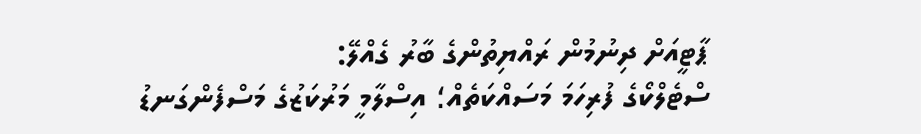ޕާޓީއަށް ދިނުމުން ރައްޔިތުންގެ ބާރު ގެއްލޭ:
ސްޓެލްކޯގެ ފުރިހަމަ މަސައްކަތެއް؛ އިސްލާމީ މަރުކަޒުގެ މަސްފެންގަނޑު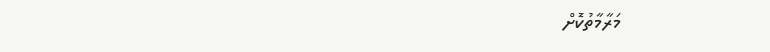މަރާމާތުކޮށް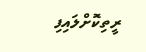ރީތިކޮށްލައިފި